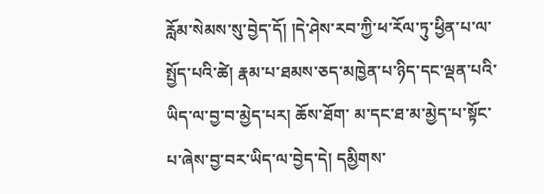རློམ་སེམས་སུ་བྱེད་དོ། །དེ་ཤེས་རབ་ཀྱི་ཕ་རོལ་ཏུ་ཕྱིན་པ་ལ་སྤྱོད་པའི་ཚེ། རྣམ་པ་ཐམས་ཅད་མཁྱེན་པ་ཉིད་དང་ལྡན་པའི་ཡིད་ལ་བྱ་བ་མྱེད་པར། ཆོས་ཐོག་ མ་དང་ཐ་མ་མྱེད་པ་སྟོང་པ་ཞེས་བྱ་བར་ཡིད་ལ་བྱེད་དེ། དམྱིགས་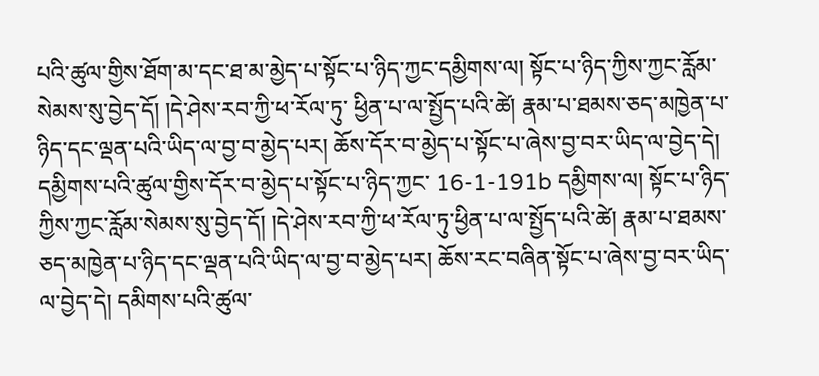པའི་ཚུལ་གྱིས་ཐོག་མ་དང་ཐ་མ་མྱེད་པ་སྟོང་པ་ཉིད་ཀྱང་དམྱིགས་ལ། སྟོང་པ་ཉིད་ཀྱིས་ཀྱང་རློམ་སེམས་སུ་བྱེད་དོ། །དེ་ཤེས་རབ་ཀྱི་ཕ་རོལ་ཏུ་ ཕྱིན་པ་ལ་སྤྱོད་པའི་ཚེ། རྣམ་པ་ཐམས་ཅད་མཁྱེན་པ་ཉིད་དང་ལྡན་པའི་ཡིད་ལ་བྱ་བ་མྱེད་པར། ཆོས་དོར་བ་མྱེད་པ་སྟོང་པ་ཞེས་བྱ་བར་ཡིད་ལ་བྱེད་དེ། དམྱིགས་པའི་ཚུལ་གྱིས་དོར་བ་མྱེད་པ་སྟོང་པ་ཉིད་ཀྱང་ 16-1-191b དམྱིགས་ལ། སྟོང་པ་ཉིད་ཀྱིས་ཀྱང་རློམ་སེམས་སུ་བྱེད་དོ། །དེ་ཤེས་རབ་ཀྱི་ཕ་རོལ་ཏུ་ཕྱིན་པ་ལ་སྤྱོད་པའི་ཚེ། རྣམ་པ་ཐམས་ཅད་མཁྱེན་པ་ཉིད་དང་ལྡན་པའི་ཡིད་ལ་བྱ་བ་མྱེད་པར། ཆོས་རང་བཞིན་སྟོང་པ་ཞེས་བྱ་བར་ཡིད་ ལ་བྱེད་དེ། དམིགས་པའི་ཚུལ་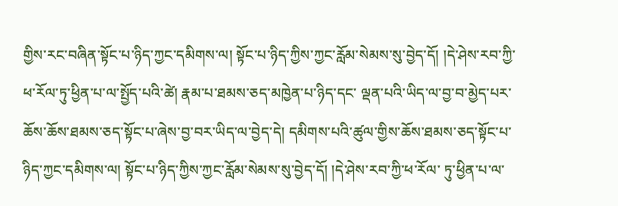གྱིས་རང་བཞིན་སྟོང་པ་ཉིད་ཀྱང་དམིགས་ལ། སྟོང་པ་ཉིད་ཀྱིས་ཀྱང་རློམ་སེམས་སུ་བྱེད་དོ། །དེ་ཤེས་རབ་ཀྱི་ཕ་རོལ་ཏུ་ཕྱིན་པ་ལ་སྤྱོད་པའི་ཚེ། རྣམ་པ་ཐམས་ཅད་མཁྱེན་པ་ཉིད་དང་ ལྡན་པའི་ཡིད་ལ་བྱ་བ་མྱེད་པར་ཆོས་ཆོས་ཐམས་ཅད་སྟོང་པ་ཞེས་བྱ་བར་ཡིད་ལ་བྱེད་དེ། དམིགས་པའི་ཚུལ་གྱིས་ཆོས་ཐམས་ཅད་སྟོང་པ་ཉིད་ཀྱང་དམིགས་ལ། སྟོང་པ་ཉིད་ཀྱིས་ཀྱང་རློམ་སེམས་སུ་བྱེད་དོ། །དེ་ཤེས་རབ་ཀྱི་ཕ་རོལ་ ཏུ་ཕྱིན་པ་ལ་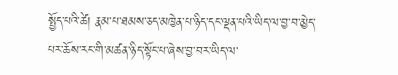སྤྱོད་པའི་ཚེ། རྣམ་པ་ཐམས་ཅད་མཁྱེན་པ་ཉིད་དང་ལྡན་པའི་ཡིད་ལ་བྱ་བ་མྱེད་པར་ཆོས་རང་གི་མཚན་ཉིད་སྟོང་པ་ཞེས་བྱ་བར་ཡིད་ལ་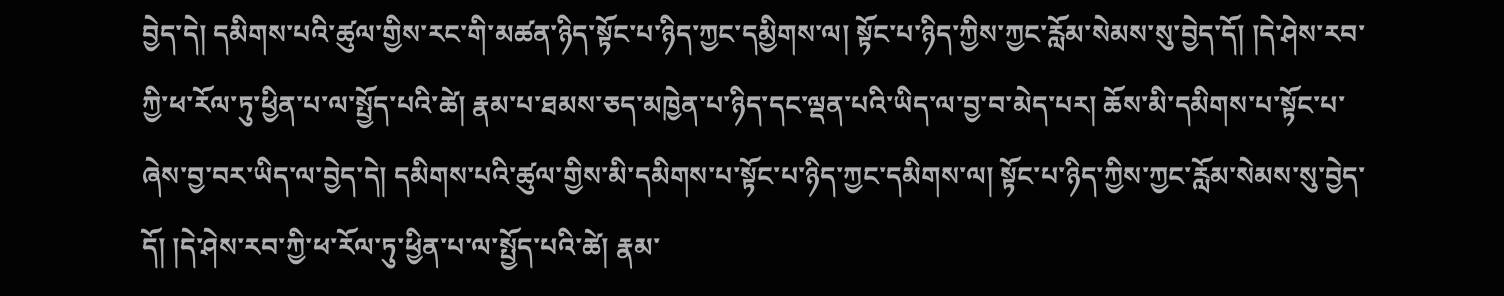བྱེད་དེ། དམིགས་པའི་ཚུལ་གྱིས་རང་གི་མཚན་ཉིད་སྟོང་པ་ཉིད་ཀྱང་དམྱིགས་ལ། སྟོང་པ་ཉིད་ཀྱིས་ཀྱང་རློམ་སེམས་སུ་བྱེད་དོ། །དེ་ཤེས་རབ་ཀྱི་ཕ་རོལ་ཏུ་ཕྱིན་པ་ལ་སྤྱོད་པའི་ཚེ། རྣམ་པ་ཐམས་ཅད་མཁྱེན་པ་ཉིད་དང་ལྡན་པའི་ཡིད་ལ་བྱ་བ་མེད་པར། ཆོས་མི་དམིགས་པ་སྟོང་པ་ཞེས་བྱ་བར་ཡིད་ལ་བྱེད་དེ། དམིགས་པའི་ཚུལ་གྱིས་མི་དམིགས་པ་སྟོང་པ་ཉིད་ཀྱང་དམིགས་ལ། སྟོང་པ་ཉིད་ཀྱིས་ཀྱང་རློམ་སེམས་སུ་བྱེད་དོ། །དེ་ཤེས་རབ་ཀྱི་ཕ་རོལ་ཏུ་ཕྱིན་པ་ལ་སྤྱོད་པའི་ཚེ། རྣམ་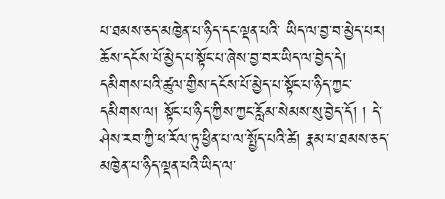པ་ཐམས་ཅད་མཁྱེན་པ་ཉིད་དང་ལྡན་པའི་ ཡིད་ལ་བྱ་བ་མྱེད་པར། ཆོས་དངོས་པོ་མྱེད་པ་སྟོང་པ་ཞེས་བྱ་བར་ཡིད་ལ་བྱེད་དེ། དམིགས་པའི་ཚུལ་གྱིས་དངོས་པོ་མྱེད་པ་སྟོང་པ་ཉིད་ཀྱང་དམིགས་ལ། སྟོང་པ་ཉིད་ཀྱིས་ཀྱང་རློམ་སེམས་སུ་བྱེད་དོ། ། དེ་ཤེས་རབ་ཀྱི་ཕ་རོལ་ཏུ་ཕྱིན་པ་ལ་སྤྱོད་པའི་ཚེ། རྣམ་པ་ཐམས་ཅད་མཁྱེན་པ་ཉིད་ལྡན་པའི་ཡིད་ལ་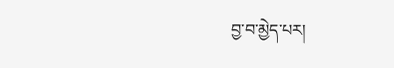བྱ་བ་མྱེད་པར།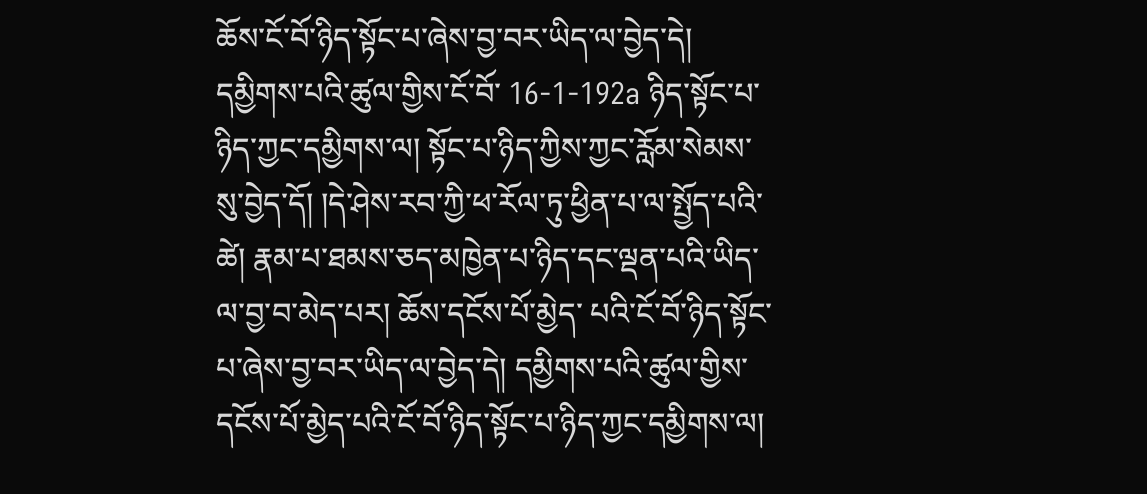ཆོས་ངོ་བོ་ཉིད་སྟོང་པ་ཞེས་བྱ་བར་ཡིད་ལ་བྱེད་དེ། དམྱིགས་པའི་ཚུལ་གྱིས་ངོ་བོ་ 16-1-192a ཉིད་སྟོང་པ་ཉིད་ཀྱང་དམྱིགས་ལ། སྟོང་པ་ཉིད་ཀྱིས་ཀྱང་རློམ་སེམས་སུ་བྱེད་དོ། །དེ་ཤེས་རབ་ཀྱི་ཕ་རོལ་ཏུ་ཕྱིན་པ་ལ་སྤྱོད་པའི་ཚེ། རྣམ་པ་ཐམས་ཅད་མཁྱེན་པ་ཉིད་དང་ལྡན་པའི་ཡིད་ལ་བྱ་བ་མེད་པར། ཆོས་དངོས་པོ་མྱེད་ པའི་ངོ་བོ་ཉིད་སྟོང་པ་ཞེས་བྱ་བར་ཡིད་ལ་བྱེད་དེ། དམྱིགས་པའི་ཚུལ་གྱིས་དངོས་པོ་མྱེད་པའི་ངོ་བོ་ཉིད་སྟོང་པ་ཉིད་ཀྱང་དམྱིགས་ལ།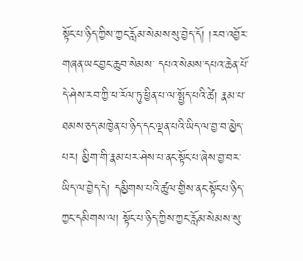སྟོང་པ་ཉིད་ཀྱིས་ཀྱང་རློམ་སེམས་སུ་བྱེད་དོ། །རབ་འབྱོར་གཞན་ཡང་བྱང་ཆུབ་སེམས་ དཔའ་སེམས་དཔའ་ཆེན་པོ་དེ་ཤེས་རབ་ཀྱི་ཕ་རོལ་ཏུ་ཕྱིན་པ་ལ་སྤྱོད་པའི་ཚེ། རྣམ་པ་ཐམས་ཅད་མཁྱེན་པ་ཉིད་དང་ལྡན་པའི་ཡིད་ལ་བྱ་བ་མྱེད་པར། མྱིག་གི་རྣམ་པར་ཤེས་པ་ནང་སྟོང་པ་ཞེས་བྱ་བར་ཡིད་ལ་བྱེད་དེ། དམྱིགས་པའི་ཚུལ་གྱིས་ནང་སྟོང་པ་ཉིད་ཀྱང་དམིགས་ལ། སྟོང་པ་ཉིད་ཀྱིས་ཀྱང་རློམ་སེམས་སུ་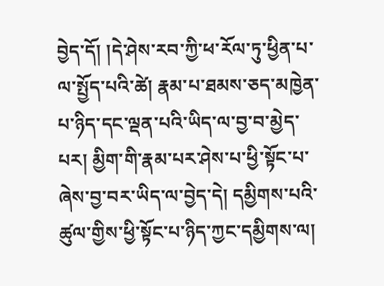བྱེད་དོ། །དེ་ཤེས་རབ་ཀྱི་ཕ་རོལ་ཏུ་ཕྱིན་པ་ལ་སྤྱོད་པའི་ཚེ། རྣམ་པ་ཐམས་ཅད་མཁྱེན་པ་ཉིད་དང་ལྡན་པའི་ཡིད་ལ་བྱ་བ་མྱེད་ པར། མྱིག་གི་རྣམ་པར་ཤེས་པ་ཕྱི་སྟོང་པ་ཞེས་བྱ་བར་ཡིད་ལ་བྱེད་དེ། དམྱིགས་པའི་ཚུལ་གྱིས་ཕྱི་སྟོང་པ་ཉིད་ཀྱང་དམྱིགས་ལ།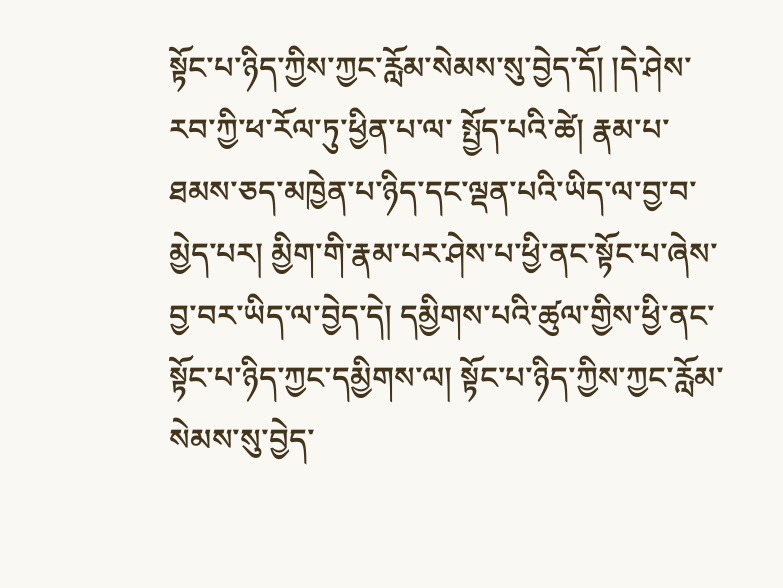སྟོང་པ་ཉིད་ཀྱིས་ཀྱང་རློམ་སེམས་སུ་བྱེད་དོ། །དེ་ཤེས་རབ་ཀྱི་ཕ་རོལ་ཏུ་ཕྱིན་པ་ལ་ སྤྱོད་པའི་ཚེ། རྣམ་པ་ཐམས་ཅད་མཁྱེན་པ་ཉིད་དང་ལྡན་པའི་ཡིད་ལ་བྱ་བ་མྱེད་པར། མྱིག་གི་རྣམ་པར་ཤེས་པ་ཕྱི་ནང་སྟོང་པ་ཞེས་བྱ་བར་ཡིད་ལ་བྱེད་དེ། དམྱིགས་པའི་ཚུལ་གྱིས་ཕྱི་ནང་སྟོང་པ་ཉིད་ཀྱང་དམྱིགས་ལ། སྟོང་པ་ཉིད་ཀྱིས་ཀྱང་རློམ་སེམས་སུ་བྱེད་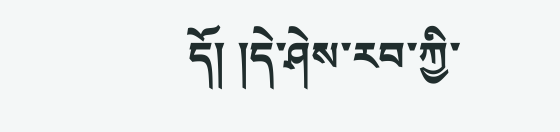དོ། །དེ་ཤེས་རབ་ཀྱི་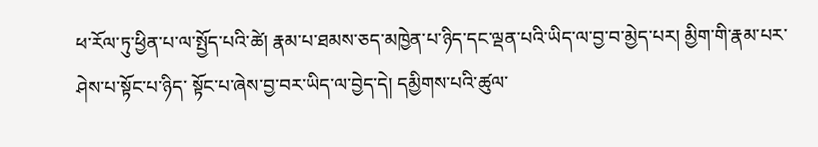ཕ་རོལ་ཏུ་ཕྱིན་པ་ལ་སྤྱོད་པའི་ཚེ། རྣམ་པ་ཐམས་ཅད་མཁྱེན་པ་ཉིད་དང་ལྡན་པའི་ཡིད་ལ་བྱ་བ་མྱེད་པར། མྱིག་གི་རྣམ་པར་ཤེས་པ་སྟོང་པ་ཉིད་ སྟོང་པ་ཞེས་བྱ་བར་ཡིད་ལ་བྱེད་དེ། དམྱིགས་པའི་ཚུལ་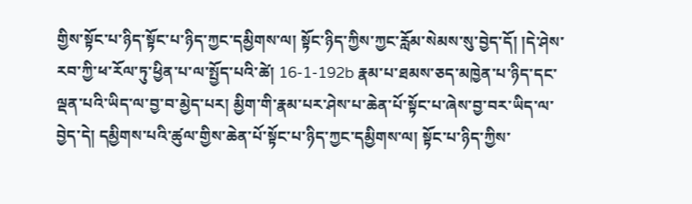གྱིས་སྟོང་པ་ཉིད་སྟོང་པ་ཉིད་ཀྱང་དམྱིགས་ལ། སྟོང་ཉིད་ཀྱིས་ཀྱང་རློམ་སེམས་སུ་བྱེད་དོ། །དེ་ཤེས་རབ་ཀྱི་ཕ་རོལ་ཏུ་ཕྱིན་པ་ལ་སྤྱོད་པའི་ཚེ། 16-1-192b རྣམ་པ་ཐམས་ཅད་མཁྱེན་པ་ཉིད་དང་ལྡན་པའི་ཡིད་ལ་བྱ་བ་མྱེད་པར། མྱིག་གི་རྣམ་པར་ཤེས་པ་ཆེན་པོ་སྟོང་པ་ཞེས་བྱ་བར་ཡིད་ལ་བྱེད་དེ། དམྱིགས་པའི་ཚུལ་གྱིས་ཆེན་པོ་སྟོང་པ་ཉིད་ཀྱང་དམྱིགས་ལ། སྟོང་པ་ཉིད་ཀྱིས་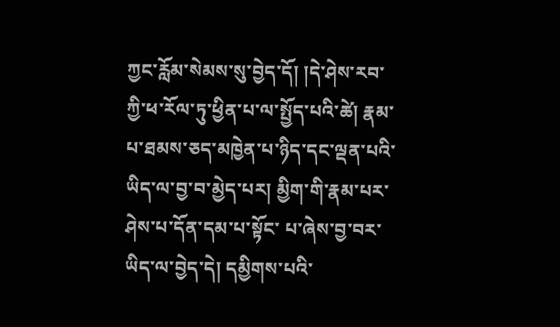ཀྱང་རློམ་སེམས་སུ་བྱེད་དོ། །དེ་ཤེས་རབ་ཀྱི་ཕ་རོལ་ཏུ་ཕྱིན་པ་ལ་སྤྱོད་པའི་ཚེ། རྣམ་པ་ཐམས་ཅད་མཁྱེན་པ་ཉིད་དང་ལྡན་པའི་ཡིད་ལ་བྱ་བ་མྱེད་པར། མྱིག་གི་རྣམ་པར་ཤེས་པ་དོན་དམ་པ་སྟོང་ པ་ཞེས་བྱ་བར་ཡིད་ལ་བྱེད་དེ། དམྱིགས་པའི་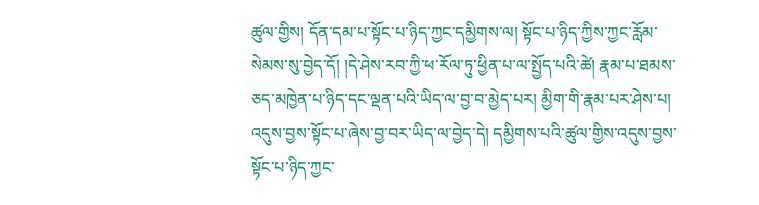ཚུལ་གྱིས། དོན་དམ་པ་སྟོང་པ་ཉིད་ཀྱང་དམྱིགས་ལ། སྟོང་པ་ཉིད་ཀྱིས་ཀྱང་རློམ་སེམས་སུ་བྱེད་དོ། །དེ་ཤེས་རབ་ཀྱི་ཕ་རོལ་ཏུ་ཕྱིན་པ་ལ་སྤྱོད་པའི་ཚེ། རྣམ་པ་ཐམས་ཅད་མཁྱེན་པ་ཉིད་དང་ལྡན་པའི་ཡིད་ལ་བྱ་བ་མྱེད་པར། མྱིག་གི་རྣམ་པར་ཤེས་པ། འདུས་བྱས་སྟོང་པ་ཞེས་བྱ་བར་ཡིད་ལ་བྱེད་དེ། དམྱིགས་པའི་ཚུལ་གྱིས་འདུས་བྱས་སྟོང་པ་ཉིད་ཀྱང་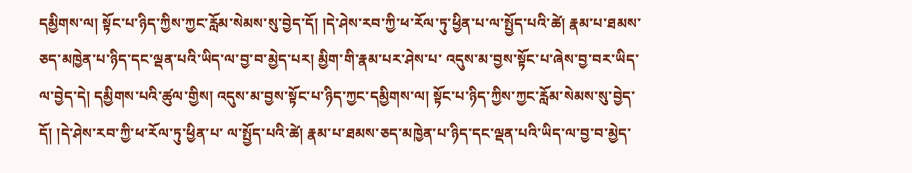དམྱིགས་ལ། སྟོང་པ་ཉིད་ཀྱིས་ཀྱང་རློམ་སེམས་སུ་བྱེད་དོ། །དེ་ཤེས་རབ་ཀྱི་ཕ་རོལ་ཏུ་ཕྱིན་པ་ལ་སྤྱོད་པའི་ཚེ། རྣམ་པ་ཐམས་ཅད་མཁྱེན་པ་ཉིད་དང་ལྡན་པའི་ཡིད་ལ་བྱ་བ་མྱེད་པར། མྱིག་གི་རྣམ་པར་ཤེས་པ་ འདུས་མ་བྱས་སྟོང་པ་ཞེས་བྱ་བར་ཡིད་ལ་བྱེད་དེ། དམྱིགས་པའི་ཚུལ་གྱིས། འདུས་མ་བྱས་སྟོང་པ་ཉིད་ཀྱང་དམྱིགས་ལ། སྟོང་པ་ཉིད་ཀྱིས་ཀྱང་རློམ་སེམས་སུ་བྱེད་དོ། །དེ་ཤེས་རབ་ཀྱི་ཕ་རོལ་ཏུ་ཕྱིན་པ་ ལ་སྤྱོད་པའི་ཚེ། རྣམ་པ་ཐམས་ཅད་མཁྱེན་པ་ཉིད་དང་ལྡན་པའི་ཡིད་ལ་བྱ་བ་མྱེད་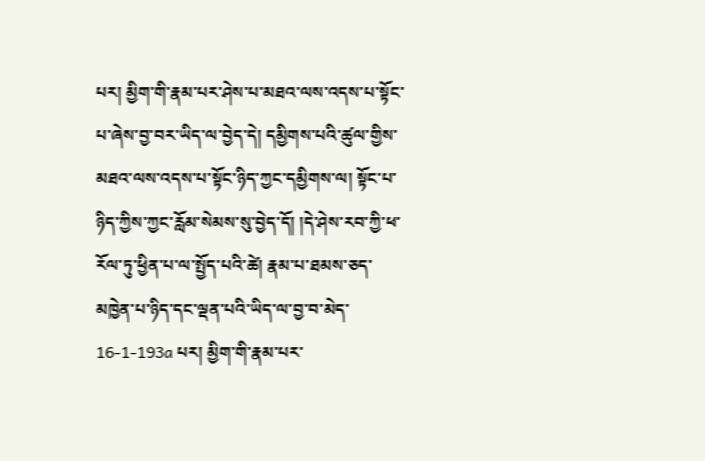པར། མྱིག་གི་རྣམ་པར་ཤེས་པ་མཐའ་ལས་འདས་པ་སྟོང་པ་ཞེས་བྱ་བར་ཡིད་ལ་བྱེད་དེ། དམྱིགས་པའི་ཚུལ་གྱིས་ མཐའ་ལས་འདས་པ་སྟོང་ཉིད་ཀྱང་དམྱིགས་ལ། སྟོང་པ་ཉིད་ཀྱིས་ཀྱང་རློམ་སེམས་སུ་བྱེད་དོ། །དེ་ཤེས་རབ་ཀྱི་ཕ་རོལ་ཏུ་ཕྱིན་པ་ལ་སྤྱོད་པའི་ཚེ། རྣམ་པ་ཐམས་ཅད་མཁྱེན་པ་ཉིད་དང་ལྡན་པའི་ཡིད་ལ་བྱ་བ་མེད་ 16-1-193a པར། མྱིག་གི་རྣམ་པར་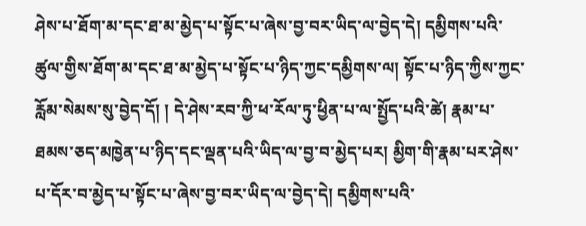ཤེས་པ་ཐོག་མ་དང་ཐ་མ་མྱེད་པ་སྟོང་པ་ཞེས་བྱ་བར་ཡིད་ལ་བྱེད་དེ། དམྱིགས་པའི་ཚུལ་གྱིས་ཐོག་མ་དང་ཐ་མ་མྱེད་པ་སྟོང་པ་ཉིད་ཀྱང་དམྱིགས་ལ། སྟོང་པ་ཉིད་ཀྱིས་ཀྱང་རློམ་སེམས་སུ་བྱེད་དོ། ། དེ་ཤེས་རབ་ཀྱི་ཕ་རོལ་ཏུ་ཕྱིན་པ་ལ་སྤྱོད་པའི་ཚེ། རྣམ་པ་ཐམས་ཅད་མཁྱེན་པ་ཉིད་དང་ལྡན་པའི་ཡིད་ལ་བྱ་བ་མྱེད་པར། མྱིག་གི་རྣམ་པར་ཤེས་པ་དོར་བ་མྱེད་པ་སྟོང་པ་ཞེས་བྱ་བར་ཡིད་ལ་བྱེད་དེ། དམྱིགས་པའི་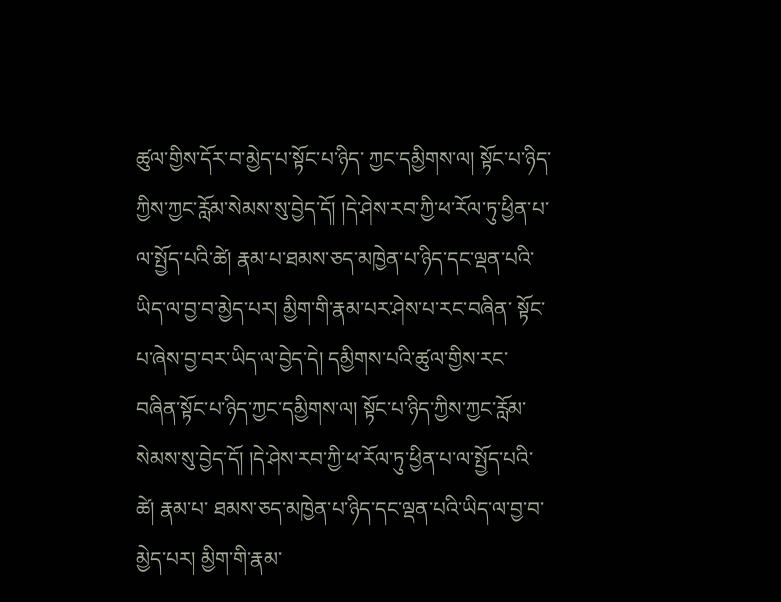ཚུལ་གྱིས་དོར་བ་མྱེད་པ་སྟོང་པ་ཉིད་ ཀྱང་དམྱིགས་ལ། སྟོང་པ་ཉིད་ཀྱིས་ཀྱང་རློམ་སེམས་སུ་བྱེད་དོ། །དེ་ཤེས་རབ་ཀྱི་ཕ་རོལ་ཏུ་ཕྱིན་པ་ལ་སྤྱོད་པའི་ཚེ། རྣམ་པ་ཐམས་ཅད་མཁྱེན་པ་ཉིད་དང་ལྡན་པའི་ཡིད་ལ་བྱ་བ་མྱེད་པར། མྱིག་གི་རྣམ་པར་ཤེས་པ་རང་བཞིན་ སྟོང་པ་ཞེས་བྱ་བར་ཡིད་ལ་བྱེད་དེ། དམྱིགས་པའི་ཚུལ་གྱིས་རང་བཞིན་སྟོང་པ་ཉིད་ཀྱང་དམྱིགས་ལ། སྟོང་པ་ཉིད་ཀྱིས་ཀྱང་རློམ་སེམས་སུ་བྱེད་དོ། །དེ་ཤེས་རབ་ཀྱི་ཕ་རོལ་ཏུ་ཕྱིན་པ་ལ་སྤྱོད་པའི་ཚེ། རྣམ་པ་ ཐམས་ཅད་མཁྱེན་པ་ཉིད་དང་ལྡན་པའི་ཡིད་ལ་བྱ་བ་མྱེད་པར། མྱིག་གི་རྣམ་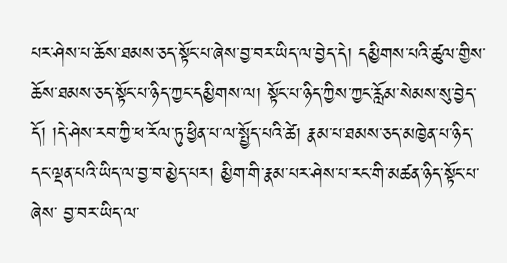པར་ཤེས་པ་ཆོས་ཐམས་ཅད་སྟོང་པ་ཞེས་བྱ་བར་ཡིད་ལ་བྱེད་དེ། དམྱིགས་པའི་ཚུལ་གྱིས་ཆོས་ཐམས་ཅད་སྟོང་པ་ཉིད་ཀྱང་དམྱིགས་ལ། སྟོང་པ་ཉིད་ཀྱིས་ཀྱང་རློམ་སེམས་སུ་བྱེད་དོ། །དེ་ཤེས་རབ་ཀྱི་ཕ་རོལ་ཏུ་ཕྱིན་པ་ལ་སྤྱོད་པའི་ཚེ། རྣམ་པ་ཐམས་ཅད་མཁྱེན་པ་ཉིད་དང་ལྡན་པའི་ཡིད་ལ་བྱ་བ་མྱེད་པར། མྱིག་གི་རྣམ་པར་ཤེས་པ་རང་གི་མཚན་ཉིད་སྟོང་པ་ཞེས་ བྱ་བར་ཡིད་ལ་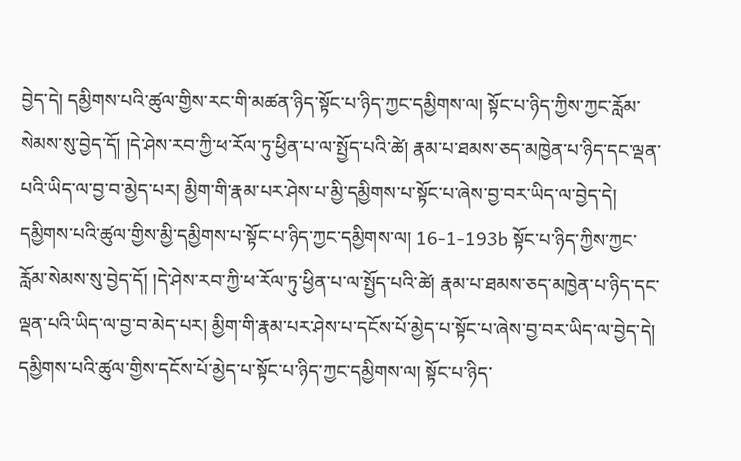བྱེད་དེ། དམྱིགས་པའི་ཚུལ་གྱིས་རང་གི་མཚན་ཉིད་སྟོང་པ་ཉིད་ཀྱང་དམྱིགས་ལ། སྟོང་པ་ཉིད་ཀྱིས་ཀྱང་རློམ་སེམས་སུ་བྱེད་དོ། །དེ་ཤེས་རབ་ཀྱི་ཕ་རོལ་ཏུ་ཕྱིན་པ་ལ་སྤྱོད་པའི་ཚེ། རྣམ་པ་ཐམས་ཅད་མཁྱེན་པ་ཉིད་དང་ལྡན་པའི་ཡིད་ལ་བྱ་བ་མྱེད་པར། མྱིག་གི་རྣམ་པར་ཤེས་པ་མྱི་དམྱིགས་པ་སྟོང་པ་ཞེས་བྱ་བར་ཡིད་ལ་བྱེད་དེ། དམྱིགས་པའི་ཚུལ་གྱིས་མྱི་དམྱིགས་པ་སྟོང་པ་ཉིད་ཀྱང་དམྱིགས་ལ། 16-1-193b སྟོང་པ་ཉིད་ཀྱིས་ཀྱང་རློམ་སེམས་སུ་བྱེད་དོ། །དེ་ཤེས་རབ་ཀྱི་ཕ་རོལ་ཏུ་ཕྱིན་པ་ལ་སྤྱོད་པའི་ཚེ། རྣམ་པ་ཐམས་ཅད་མཁྱེན་པ་ཉིད་དང་ལྡན་པའི་ཡིད་ལ་བྱ་བ་མེད་པར། མྱིག་གི་རྣམ་པར་ཤེས་པ་དངོས་པོ་མྱེད་པ་སྟོང་པ་ཞེས་བྱ་བར་ཡིད་ལ་བྱེད་དེ། དམྱིགས་པའི་ཚུལ་གྱིས་དངོས་པོ་མྱེད་པ་སྟོང་པ་ཉིད་ཀྱང་དམྱིགས་ལ། སྟོང་པ་ཉིད་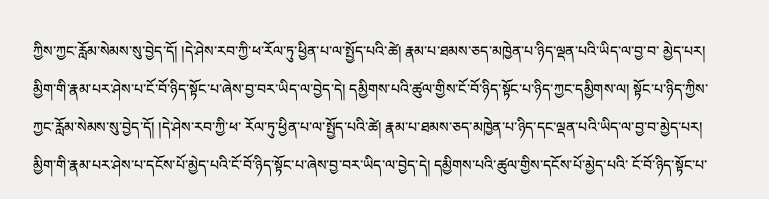ཀྱིས་ཀྱང་རློམ་སེམས་སུ་བྱེད་དོ། །དེ་ཤེས་རབ་ཀྱི་ཕ་རོལ་ཏུ་ཕྱིན་པ་ལ་སྤྱོད་པའི་ཚེ། རྣམ་པ་ཐམས་ཅད་མཁྱེན་པ་ཉིད་ལྡན་པའི་ཡིད་ལ་བྱ་བ་ མྱེད་པར། མྱིག་གི་རྣམ་པར་ཤེས་པ་ངོ་བོ་ཉིད་སྟོང་པ་ཞེས་བྱ་བར་ཡིད་ལ་བྱེད་དེ། དམྱིགས་པའི་ཚུལ་གྱིས་ངོ་བོ་ཉིད་སྟོང་པ་ཉིད་ཀྱང་དམྱིགས་ལ། སྟོང་པ་ཉིད་ཀྱིས་ཀྱང་རློམ་སེམས་སུ་བྱེད་དོ། །དེ་ཤེས་རབ་ཀྱི་ཕ་ རོལ་ཏུ་ཕྱིན་པ་ལ་སྤྱོད་པའི་ཚེ། རྣམ་པ་ཐམས་ཅད་མཁྱེན་པ་ཉིད་དང་ལྡན་པའི་ཡིད་ལ་བྱ་བ་མྱེད་པར། མྱིག་གི་རྣམ་པར་ཤེས་པ་དངོས་པོ་མྱེད་པའི་ངོ་བོ་ཉིད་སྟོང་པ་ཞེས་བྱ་བར་ཡིད་ལ་བྱེད་དེ། དམྱིགས་པའི་ཚུལ་གྱིས་དངོས་པོ་མྱེད་པའི་ ངོ་བོ་ཉིད་སྟོང་པ་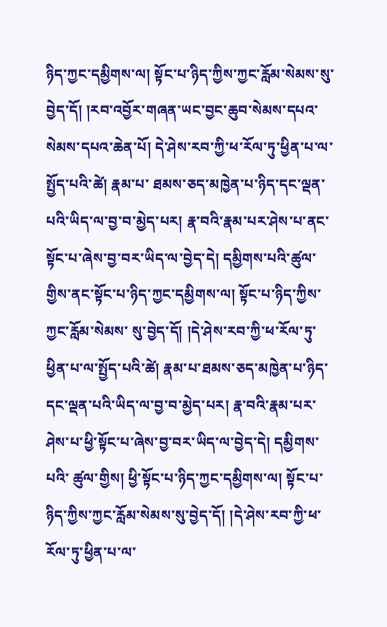ཉིད་ཀྱང་དམྱིགས་ལ། སྟོང་པ་ཉིད་ཀྱིས་ཀྱང་རློམ་སེམས་སུ་བྱེད་དོ། །རབ་འབྱོར་གཞན་ཡང་བྱང་ཆུབ་སེམས་དཔའ་སེམས་དཔའ་ཆེན་པོ། དེ་ཤེས་རབ་ཀྱི་ཕ་རོལ་ཏུ་ཕྱིན་པ་ལ་སྤྱོད་པའི་ཚེ། རྣམ་པ་ ཐམས་ཅད་མཁྱེན་པ་ཉིད་དང་ལྡན་པའི་ཡིད་ལ་བྱ་བ་མྱེད་པར། རྣ་བའི་རྣམ་པར་ཤེས་པ་ནང་སྟོང་པ་ཞེས་བྱ་བར་ཡིད་ལ་བྱེད་དེ། དམྱིགས་པའི་ཚུལ་གྱིས་ནང་སྟོང་པ་ཉིད་ཀྱང་དམྱིགས་ལ། སྟོང་པ་ཉིད་ཀྱིས་ཀྱང་རློམ་སེམས་ སུ་བྱེད་དོ། །དེ་ཤེས་རབ་ཀྱི་ཕ་རོལ་ཏུ་ཕྱིན་པ་ལ་སྤྱོད་པའི་ཚེ། རྣམ་པ་ཐམས་ཅད་མཁྱེན་པ་ཉིད་དང་ལྡན་པའི་ཡིད་ལ་བྱ་བ་མྱེད་པར། རྣ་བའི་རྣམ་པར་ཤེས་པ་ཕྱི་སྟོང་པ་ཞེས་བྱ་བར་ཡིད་ལ་བྱེད་དེ། དམྱིགས་པའི་ ཚུལ་གྱིས། ཕྱི་སྟོང་པ་ཉིད་ཀྱང་དམྱིགས་ལ། སྟོང་པ་ཉིད་ཀྱིས་ཀྱང་རློམ་སེམས་སུ་བྱེད་དོ། །དེ་ཤེས་རབ་ཀྱི་ཕ་རོལ་ཏུ་ཕྱིན་པ་ལ་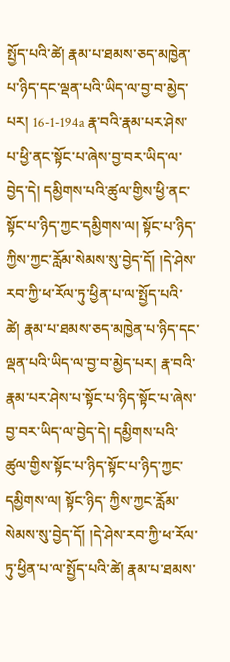སྤྱོད་པའི་ཚེ། རྣམ་པ་ཐམས་ཅད་མཁྱེན་པ་ཉིད་དང་ལྡན་པའི་ཡིད་ལ་བྱ་བ་མྱེད་པར། 16-1-194a རྣ་བའི་རྣམ་པར་ཤེས་པ་ཕྱི་ནང་སྟོང་པ་ཞེས་བྱ་བར་ཡིད་ལ་བྱེད་དེ། དམྱིགས་པའི་ཚུལ་གྱིས་ཕྱི་ནང་སྟོང་པ་ཉིད་ཀྱང་དམྱིགས་ལ། སྟོང་པ་ཉིད་ཀྱིས་ཀྱང་རློམ་སེམས་སུ་བྱེད་དོ། །དེ་ཤེས་རབ་ཀྱི་ཕ་རོལ་ཏུ་ཕྱིན་པ་ལ་སྤྱོད་པའི་ ཚེ། རྣམ་པ་ཐམས་ཅད་མཁྱེན་པ་ཉིད་དང་ལྡན་པའི་ཡིད་ལ་བྱ་བ་མྱེད་པར། རྣ་བའི་རྣམ་པར་ཤེས་པ་སྟོང་པ་ཉིད་སྟོང་པ་ཞེས་བྱ་བར་ཡིད་ལ་བྱེད་དེ། དམྱིགས་པའི་ཚུལ་གྱིས་སྟོང་པ་ཉིད་སྟོང་པ་ཉིད་ཀྱང་དམྱིགས་ལ། སྟོང་ཉིད་ ཀྱིས་ཀྱང་རློམ་སེམས་སུ་བྱེད་དོ། །དེ་ཤེས་རབ་ཀྱི་ཕ་རོལ་ཏུ་ཕྱིན་པ་ལ་སྤྱོད་པའི་ཚེ། རྣམ་པ་ཐམས་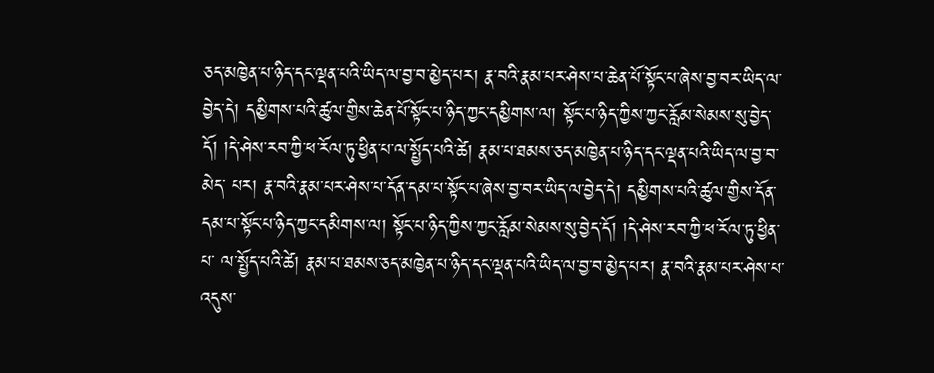ཅད་མཁྱེན་པ་ཉིད་དང་ལྡན་པའི་ཡིད་ལ་བྱ་བ་མྱེད་པར། རྣ་བའི་རྣམ་པར་ཤེས་པ་ཆེན་པོ་སྟོང་པ་ཞེས་བྱ་བར་ཡིད་ལ་བྱེད་དེ། དམྱིགས་པའི་ཚུལ་གྱིས་ཆེན་པོ་སྟོང་པ་ཉིད་ཀྱང་དམྱིགས་ལ། སྟོང་པ་ཉིད་ཀྱིས་ཀྱང་རློམ་སེམས་སུ་བྱེད་དོ། །དེ་ཤེས་རབ་ཀྱི་ཕ་རོལ་ཏུ་ཕྱིན་པ་ལ་སྤྱོད་པའི་ཚེ། རྣམ་པ་ཐམས་ཅད་མཁྱེན་པ་ཉིད་དང་ལྡན་པའི་ཡིད་ལ་བྱ་བ་མེད་ པར། རྣ་བའི་རྣམ་པར་ཤེས་པ་དོན་དམ་པ་སྟོང་པ་ཞེས་བྱ་བར་ཡིད་ལ་བྱེད་དེ། དམྱིགས་པའི་ཚུལ་གྱིས་དོན་དམ་པ་སྟོང་པ་ཉིད་ཀྱང་དམིགས་ལ། སྟོང་པ་ཉིད་ཀྱིས་ཀྱང་རློམ་སེམས་སུ་བྱེད་དོ། །དེ་ཤེས་རབ་ཀྱི་ཕ་རོལ་ཏུ་ཕྱིན་པ་ ལ་སྤྱོད་པའི་ཚེ། རྣམ་པ་ཐམས་ཅད་མཁྱེན་པ་ཉིད་དང་ལྡན་པའི་ཡིད་ལ་བྱ་བ་མྱེད་པར། རྣ་བའི་རྣམ་པར་ཤེས་པ་འདུས་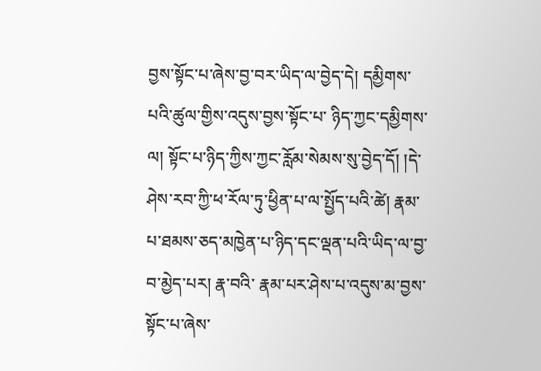བྱས་སྟོང་པ་ཞེས་བྱ་བར་ཡིད་ལ་བྱེད་དེ། དམྱིགས་པའི་ཚུལ་གྱིས་འདུས་བྱས་སྟོང་པ་ ཉིད་ཀྱང་དམྱིགས་ལ། སྟོང་པ་ཉིད་ཀྱིས་ཀྱང་རློམ་སེམས་སུ་བྱེད་དོ། །དེ་ཤེས་རབ་ཀྱི་ཕ་རོལ་ཏུ་ཕྱིན་པ་ལ་སྤྱོད་པའི་ཚེ། རྣམ་པ་ཐམས་ཅད་མཁྱེན་པ་ཉིད་དང་ལྡན་པའི་ཡིད་ལ་བྱ་བ་མྱེད་པར། རྣ་བའི་ རྣམ་པར་ཤེས་པ་འདུས་མ་བྱས་སྟོང་པ་ཞེས་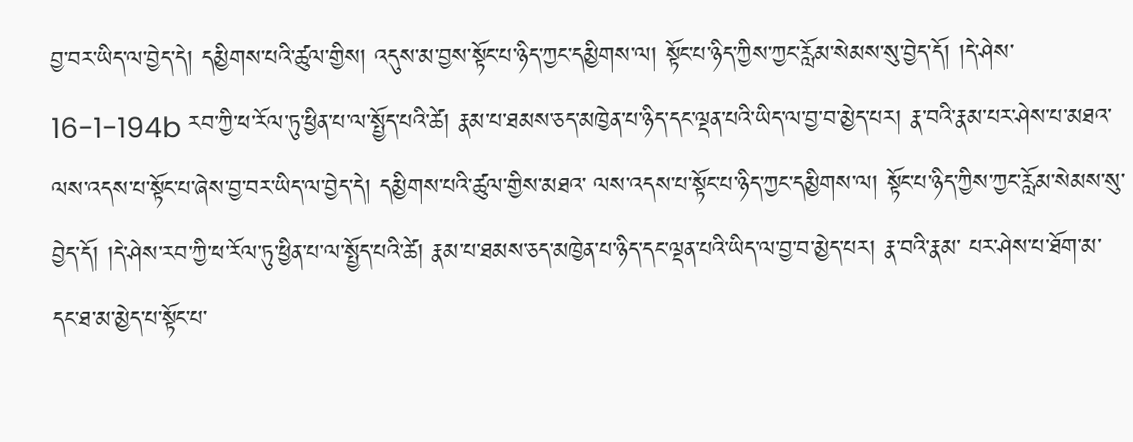བྱ་བར་ཡིད་ལ་བྱེད་དེ། དམྱིགས་པའི་ཚུལ་གྱིས། འདུས་མ་བྱས་སྟོང་པ་ཉིད་ཀྱང་དམྱིགས་ལ། སྟོང་པ་ཉིད་ཀྱིས་ཀྱང་རློམ་སེམས་སུ་བྱེད་དོ། །དེ་ཤེས་ 16-1-194b རབ་ཀྱི་ཕ་རོལ་ཏུ་ཕྱིན་པ་ལ་སྤྱོད་པའི་ཚེ། རྣམ་པ་ཐམས་ཅད་མཁྱེན་པ་ཉིད་དང་ལྡན་པའི་ཡིད་ལ་བྱ་བ་མྱེད་པར། རྣ་བའི་རྣམ་པར་ཤེས་པ་མཐའ་ལས་འདས་པ་སྟོང་པ་ཞེས་བྱ་བར་ཡིད་ལ་བྱེད་དེ། དམྱིགས་པའི་ཚུལ་གྱིས་མཐའ་ ལས་འདས་པ་སྟོང་པ་ཉིད་ཀྱང་དམྱིགས་ལ། སྟོང་པ་ཉིད་ཀྱིས་ཀྱང་རློམ་སེམས་སུ་བྱེད་དོ། །དེ་ཤེས་རབ་ཀྱི་ཕ་རོལ་ཏུ་ཕྱིན་པ་ལ་སྤྱོད་པའི་ཚེ། རྣམ་པ་ཐམས་ཅད་མཁྱེན་པ་ཉིད་དང་ལྡན་པའི་ཡིད་ལ་བྱ་བ་མྱེད་པར། རྣ་བའི་རྣམ་ པར་ཤེས་པ་ཐོག་མ་དང་ཐ་མ་མྱེད་པ་སྟོང་པ་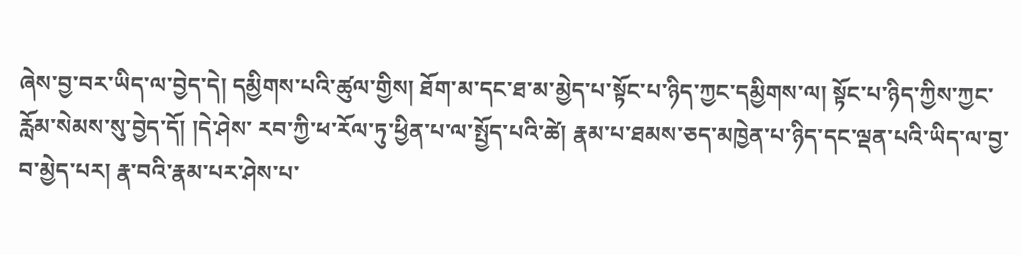ཞེས་བྱ་བར་ཡིད་ལ་བྱེད་དེ། དམྱིགས་པའི་ཚུལ་གྱིས། ཐོག་མ་དང་ཐ་མ་མྱེད་པ་སྟོང་པ་ཉིད་ཀྱང་དམྱིགས་ལ། སྟོང་པ་ཉིད་ཀྱིས་ཀྱང་རློམ་སེམས་སུ་བྱེད་དོ། །དེ་ཤེས་ རབ་ཀྱི་ཕ་རོལ་ཏུ་ཕྱིན་པ་ལ་སྤྱོད་པའི་ཚེ། རྣམ་པ་ཐམས་ཅད་མཁྱེན་པ་ཉིད་དང་ལྡན་པའི་ཡིད་ལ་བྱ་བ་མྱེད་པར། རྣ་བའི་རྣམ་པར་ཤེས་པ་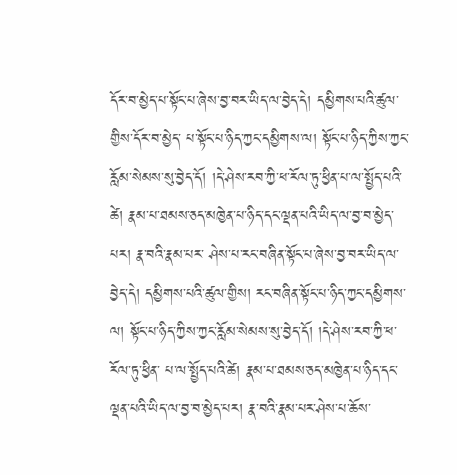དོར་བ་མྱེད་པ་སྟོང་པ་ཞེས་བྱ་བར་ཡིད་ལ་བྱེད་དེ། དམྱིགས་པའི་ཚུལ་གྱིས་དོར་བ་མྱེད་ པ་སྟོང་པ་ཉིད་ཀྱང་དམྱིགས་ལ། སྟོང་པ་ཉིད་ཀྱིས་ཀྱང་རློམ་སེམས་སུ་བྱེད་དོ། །དེ་ཤེས་རབ་ཀྱི་ཕ་རོལ་ཏུ་ཕྱིན་པ་ལ་སྤྱོད་པའི་ཚེ། རྣམ་པ་ཐམས་ཅད་མཁྱེན་པ་ཉིད་དང་ལྡན་པའི་ཡིད་ལ་བྱ་བ་མྱེད་པར། རྣ་བའི་རྣམ་པར་ ཤེས་པ་རང་བཞིན་སྟོང་པ་ཞེས་བྱ་བར་ཡིད་ལ་བྱེད་དེ། དམྱིགས་པའི་ཚུལ་གྱིས། རང་བཞིན་སྟོང་པ་ཉིད་ཀྱང་དམྱིགས་ལ། སྟོང་པ་ཉིད་ཀྱིས་ཀྱང་རློམ་སེམས་སུ་བྱེད་དོ། །དེ་ཤེས་རབ་ཀྱི་ཕ་རོལ་ཏུ་ཕྱིན་ པ་ལ་སྤྱོད་པའི་ཚེ། རྣམ་པ་ཐམས་ཅད་མཁྱེན་པ་ཉིད་དང་ལྡན་པའི་ཡིད་ལ་བྱ་བ་མྱེད་པར། རྣ་བའི་རྣམ་པར་ཤེས་པ་ཆོས་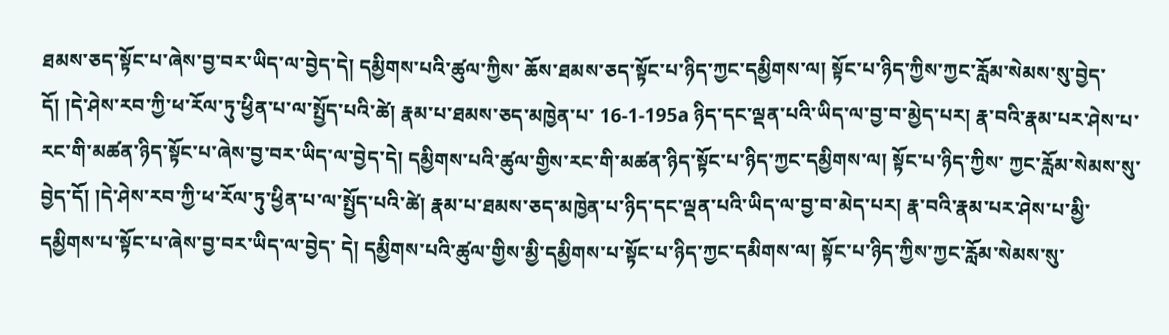ཐམས་ཅད་སྟོང་པ་ཞེས་བྱ་བར་ཡིད་ལ་བྱེད་དེ། དམྱིགས་པའི་ཚུལ་ཀྱིས་ ཆོས་ཐམས་ཅད་སྟོང་པ་ཉིད་ཀྱང་དམྱིགས་ལ། སྟོང་པ་ཉིད་ཀྱིས་ཀྱང་རློམ་སེམས་སུ་བྱེད་དོ། །དེ་ཤེས་རབ་ཀྱི་ཕ་རོལ་ཏུ་ཕྱིན་པ་ལ་སྤྱོད་པའི་ཚེ། རྣམ་པ་ཐམས་ཅད་མཁྱེན་པ་ 16-1-195a ཉིད་དང་ལྡན་པའི་ཡིད་ལ་བྱ་བ་མྱེད་པར། རྣ་བའི་རྣམ་པར་ཤེས་པ་རང་གི་མཚན་ཉིད་སྟོང་པ་ཞེས་བྱ་བར་ཡིད་ལ་བྱེད་དེ། དམྱིགས་པའི་ཚུལ་གྱིས་རང་གི་མཚན་ཉིད་སྟོང་པ་ཉིད་ཀྱང་དམྱིགས་ལ། སྟོང་པ་ཉིད་ཀྱིས་ ཀྱང་རློམ་སེམས་སུ་བྱེད་དོ། །དེ་ཤེས་རབ་ཀྱི་ཕ་རོལ་ཏུ་ཕྱིན་པ་ལ་སྤྱོད་པའི་ཚེ། རྣམ་པ་ཐམས་ཅད་མཁྱེན་པ་ཉིད་དང་ལྡན་པའི་ཡིད་ལ་བྱ་བ་མེད་པར། རྣ་བའི་རྣམ་པར་ཤེས་པ་མྱི་དམྱིགས་པ་སྟོང་པ་ཞེས་བྱ་བར་ཡིད་ལ་བྱེད་ དེ། དམྱིགས་པའི་ཚུལ་གྱིས་མྱི་དམྱིགས་པ་སྟོང་པ་ཉིད་ཀྱང་དམིགས་ལ། སྟོང་པ་ཉིད་ཀྱིས་ཀྱང་རློམ་སེམས་སུ་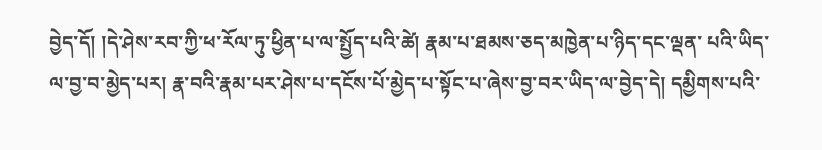བྱེད་དོ། །དེ་ཤེས་རབ་ཀྱི་ཕ་རོལ་ཏུ་ཕྱིན་པ་ལ་སྤྱོད་པའི་ཚེ། རྣམ་པ་ཐམས་ཅད་མཁྱེན་པ་ཉིད་དང་ལྡན་ པའི་ཡིད་ལ་བྱ་བ་མྱེད་པར། རྣ་བའི་རྣམ་པར་ཤེས་པ་དངོས་པོ་མྱེད་པ་སྟོང་པ་ཞེས་བྱ་བར་ཡིད་ལ་བྱེད་དེ། དམྱིགས་པའི་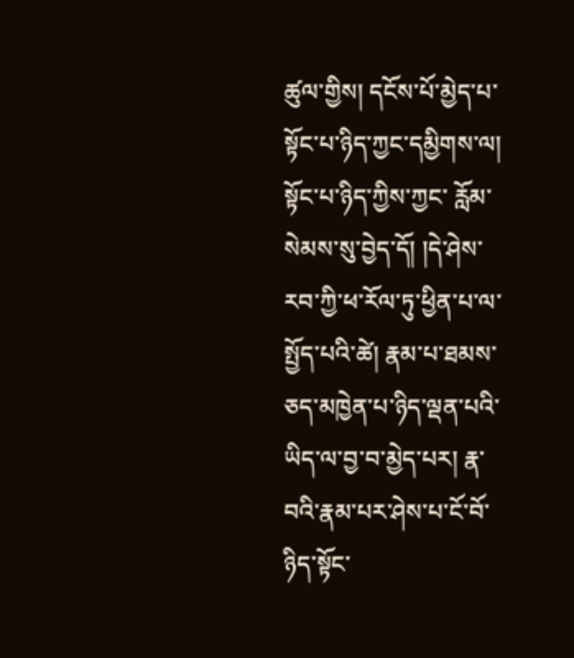ཚུལ་གྱིས། དངོས་པོ་མྱེད་པ་སྟོང་པ་ཉིད་ཀྱང་དམྱིགས་ལ། སྟོང་པ་ཉིད་ཀྱིས་ཀྱང་ རློམ་སེམས་སུ་བྱེད་དོ། །དེ་ཤེས་རབ་ཀྱི་ཕ་རོལ་ཏུ་ཕྱིན་པ་ལ་སྤྱོད་པའི་ཚེ། རྣམ་པ་ཐམས་ཅད་མཁྱེན་པ་ཉིད་ལྡན་པའི་ཡིད་ལ་བྱ་བ་མྱེད་པར། རྣ་བའི་རྣམ་པར་ཤེས་པ་ངོ་བོ་ཉིད་སྟོང་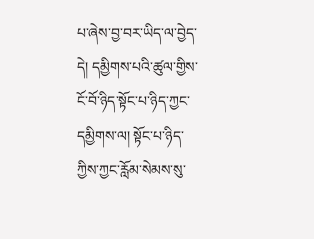པ་ཞེས་བྱ་བར་ཡིད་ལ་བྱེད་དེ། དམྱིགས་པའི་ཚུལ་གྱིས་ངོ་བོ་ཉིད་སྟོང་པ་ཉིད་ཀྱང་དམྱིགས་ལ། སྟོང་པ་ཉིད་ཀྱིས་ཀྱང་རློམ་སེམས་སུ་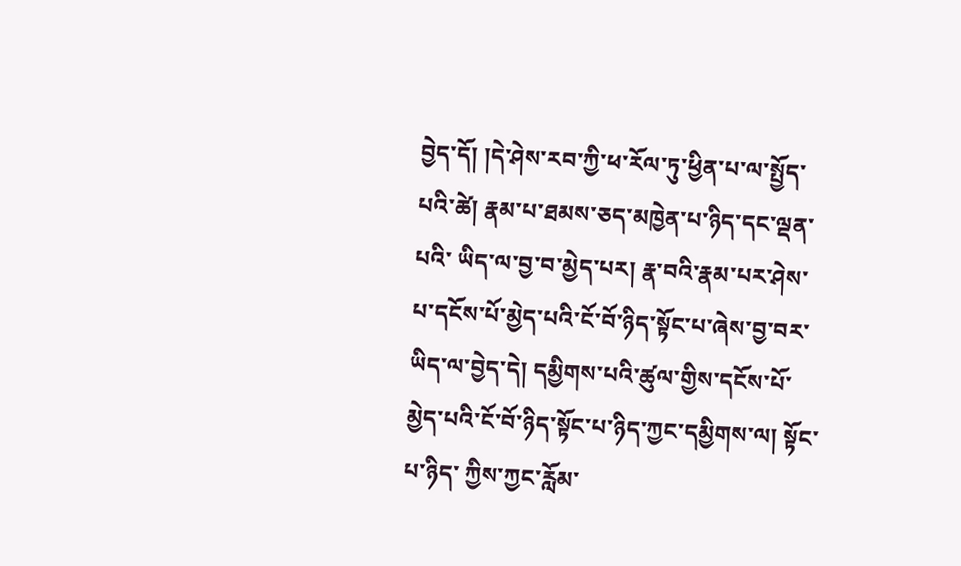བྱེད་དོ། །དེ་ཤེས་རབ་ཀྱི་ཕ་རོལ་ཏུ་ཕྱིན་པ་ལ་སྤྱོད་པའི་ཚེ། རྣམ་པ་ཐམས་ཅད་མཁྱེན་པ་ཉིད་དང་ལྡན་པའི་ ཡིད་ལ་བྱ་བ་མྱེད་པར། རྣ་བའི་རྣམ་པར་ཤེས་པ་དངོས་པོ་མྱེད་པའི་ངོ་བོ་ཉིད་སྟོང་པ་ཞེས་བྱ་བར་ཡིད་ལ་བྱེད་དེ། དམྱིགས་པའི་ཚུལ་གྱིས་དངོས་པོ་མྱེད་པའི་ངོ་བོ་ཉིད་སྟོང་པ་ཉིད་ཀྱང་དམྱིགས་ལ། སྟོང་པ་ཉིད་ ཀྱིས་ཀྱང་རློམ་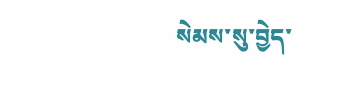སེམས་སུ་བྱེད་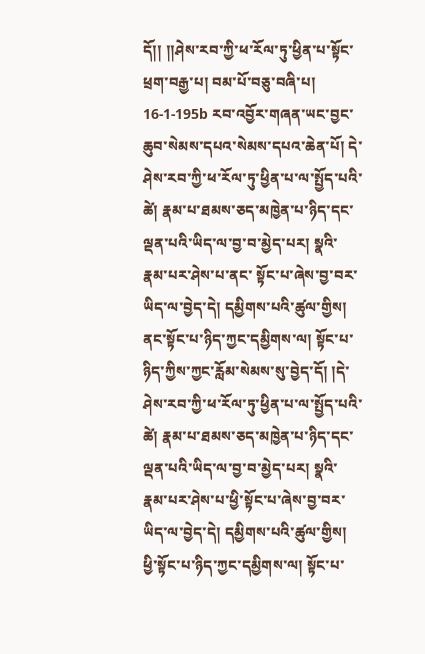དོ།། །།ཤེས་རབ་ཀྱི་ཕ་རོལ་ཏུ་ཕྱིན་པ་སྟོང་ཕྲག་བརྒྱ་པ། བམ་པོ་བཅུ་བཞི་པ། 16-1-195b རབ་འབྱོར་གཞན་ཡང་བྱང་ཆུབ་སེམས་དཔའ་སེམས་དཔའ་ཆེན་པོ། དེ་ཤེས་རབ་ཀྱི་ཕ་རོལ་ཏུ་ཕྱིན་པ་ལ་སྤྱོད་པའི་ཚེ། རྣམ་པ་ཐམས་ཅད་མཁྱེན་པ་ཉིད་དང་ལྡན་པའི་ཡིད་ལ་བྱ་བ་མྱེད་པར། སྣའི་རྣམ་པར་ཤེས་པ་ནང་ སྟོང་པ་ཞེས་བྱ་བར་ཡིད་ལ་བྱེད་དེ། དམྱིགས་པའི་ཚུལ་གྱིས། ནང་སྟོང་པ་ཉིད་ཀྱང་དམྱིགས་ལ། སྟོང་པ་ཉིད་ཀྱིས་ཀྱང་རློམ་སེམས་སུ་བྱེད་དོ། །དེ་ཤེས་རབ་ཀྱི་ཕ་རོལ་ཏུ་ཕྱིན་པ་ལ་སྤྱོད་པའི་ཚེ། རྣམ་པ་ཐམས་ཅད་མཁྱེན་པ་ཉིད་དང་ལྡན་པའི་ཡིད་ལ་བྱ་བ་མྱེད་པར། སྣའི་རྣམ་པར་ཤེས་པ་ཕྱི་སྟོང་པ་ཞེས་བྱ་བར་ཡིད་ལ་བྱེད་དེ། དམྱིགས་པའི་ཚུལ་གྱིས། ཕྱི་སྟོང་པ་ཉིད་ཀྱང་དམྱིགས་ལ། སྟོང་པ་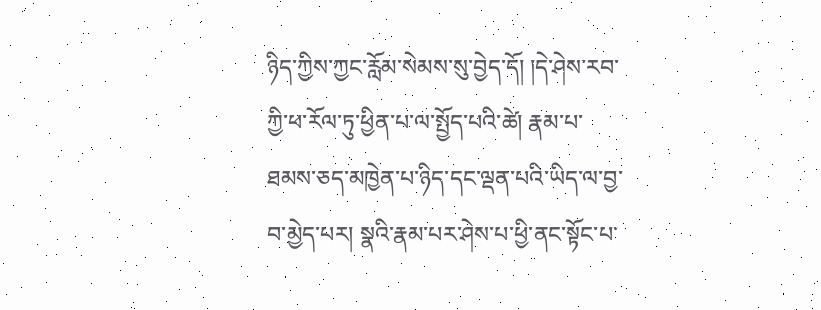ཉིད་ཀྱིས་ཀྱང་རློམ་སེམས་སུ་བྱེད་དོ། །དེ་ཤེས་རབ་ཀྱི་ཕ་རོལ་ཏུ་ཕྱིན་པ་ལ་སྤྱོད་པའི་ཚེ། རྣམ་པ་ཐམས་ཅད་མཁྱེན་པ་ཉིད་དང་ལྡན་པའི་ཡིད་ལ་བྱ་བ་མྱེད་པར། སྣའི་རྣམ་པར་ཤེས་པ་ཕྱི་ནང་སྟོང་པ་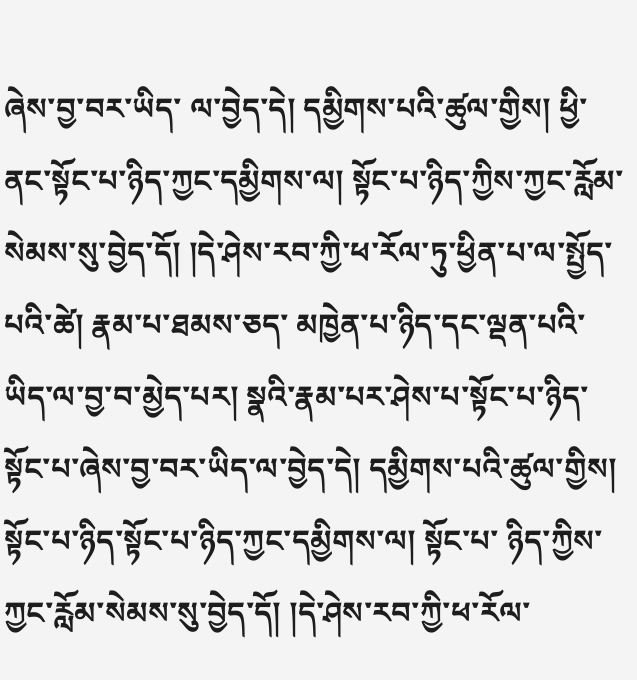ཞེས་བྱ་བར་ཡིད་ ལ་བྱེད་དེ། དམྱིགས་པའི་ཚུལ་གྱིས། ཕྱི་ནང་སྟོང་པ་ཉིད་ཀྱང་དམྱིགས་ལ། སྟོང་པ་ཉིད་ཀྱིས་ཀྱང་རློམ་སེམས་སུ་བྱེད་དོ། །དེ་ཤེས་རབ་ཀྱི་ཕ་རོལ་ཏུ་ཕྱིན་པ་ལ་སྤྱོད་པའི་ཚེ། རྣམ་པ་ཐམས་ཅད་ མཁྱེན་པ་ཉིད་དང་ལྡན་པའི་ཡིད་ལ་བྱ་བ་མྱེད་པར། སྣའི་རྣམ་པར་ཤེས་པ་སྟོང་པ་ཉིད་སྟོང་པ་ཞེས་བྱ་བར་ཡིད་ལ་བྱེད་དེ། དམྱིགས་པའི་ཚུལ་གྱིས། སྟོང་པ་ཉིད་སྟོང་པ་ཉིད་ཀྱང་དམྱིགས་ལ། སྟོང་པ་ ཉིད་ཀྱིས་ཀྱང་རློམ་སེམས་སུ་བྱེད་དོ། །དེ་ཤེས་རབ་ཀྱི་ཕ་རོལ་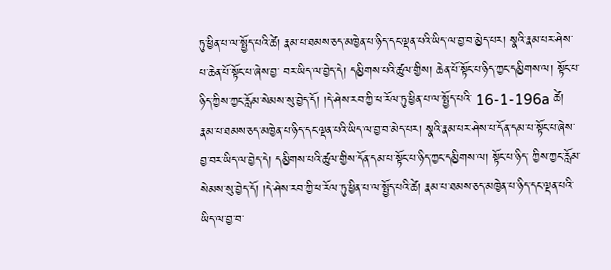ཏུ་ཕྱིན་པ་ལ་སྤྱོད་པའི་ཚེ། རྣམ་པ་ཐམས་ཅད་མཁྱེན་པ་ཉིད་དང་ལྡན་པའི་ཡིད་ལ་བྱ་བ་མྱེད་པར། སྣའི་རྣམ་པར་ཤེས་པ་ཆེན་པོ་སྟོང་པ་ཞེས་བྱ་ བར་ཡིད་ལ་བྱེད་དེ། དམྱིགས་པའི་ཚུལ་གྱིས། ཆེན་པོ་སྟོང་པ་ཉིད་ཀྱང་དམྱིགས་ལ། སྟོང་པ་ཉིད་ཀྱིས་ཀྱང་རློམ་སེམས་སུ་བྱེད་དོ། །དེ་ཤེས་རབ་ཀྱི་ཕ་རོལ་ཏུ་ཕྱིན་པ་ལ་སྤྱོད་པའི་ 16-1-196a ཚེ། རྣམ་པ་ཐམས་ཅད་མཁྱེན་པ་ཉིད་དང་ལྡན་པའི་ཡིད་ལ་བྱ་བ་མེད་པར། སྣའི་རྣམ་པར་ཤེས་པ་དོན་དམ་པ་སྟོང་པ་ཞེས་བྱ་བར་ཡིད་ལ་བྱེད་དེ། དམྱིགས་པའི་ཚུལ་གྱིས་དོན་དམ་པ་སྟོང་པ་ཉིད་ཀྱང་དམྱིགས་ལ། སྟོང་པ་ཉིད་ ཀྱིས་ཀྱང་རློམ་སེམས་སུ་བྱེད་དོ། །དེ་ཤེས་རབ་ཀྱི་ཕ་རོལ་ཏུ་ཕྱིན་པ་ལ་སྤྱོད་པའི་ཚེ། རྣམ་པ་ཐམས་ཅད་མཁྱེན་པ་ཉིད་དང་ལྡན་པའི་ཡིད་ལ་བྱ་བ་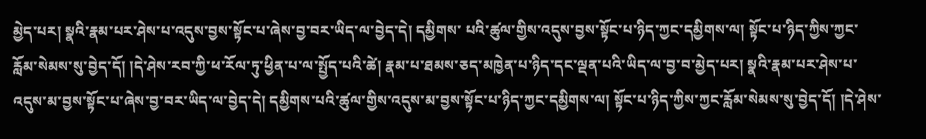མྱེད་པར། སྣའི་རྣམ་པར་ཤེས་པ་འདུས་བྱས་སྟོང་པ་ཞེས་བྱ་བར་ཡིད་ལ་བྱེད་དེ། དམྱིགས་ པའི་ཚུལ་གྱིས་འདུས་བྱས་སྟོང་པ་ཉིད་ཀྱང་དམྱིགས་ལ། སྟོང་པ་ཉིད་ཀྱིས་ཀྱང་རློམ་སེམས་སུ་བྱེད་དོ། །དེ་ཤེས་རབ་ཀྱི་ཕ་རོལ་ཏུ་ཕྱིན་པ་ལ་སྤྱོད་པའི་ཚེ། རྣམ་པ་ཐམས་ཅད་མཁྱེན་པ་ཉིད་དང་ལྡན་པའི་ཡིད་ལ་བྱ་བ་མྱེད་པར། སྣའི་རྣམ་པར་ཤེས་པ་འདུས་མ་བྱས་སྟོང་པ་ཞེས་བྱ་བར་ཡིད་ལ་བྱེད་དེ། དམྱིགས་པའི་ཚུལ་གྱིས་འདུས་མ་བྱས་སྟོང་པ་ཉིད་ཀྱང་དམྱིགས་ལ། སྟོང་པ་ཉིད་ཀྱིས་ཀྱང་རློམ་སེམས་སུ་བྱེད་དོ། །དེ་ཤེས་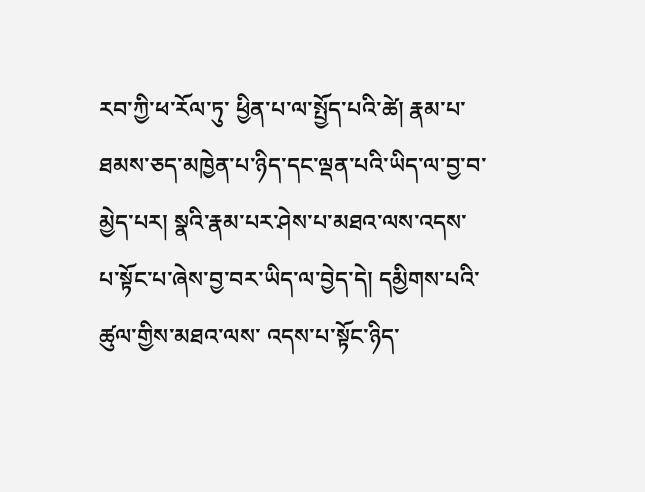རབ་ཀྱི་ཕ་རོལ་ཏུ་ ཕྱིན་པ་ལ་སྤྱོད་པའི་ཚེ། རྣམ་པ་ཐམས་ཅད་མཁྱེན་པ་ཉིད་དང་ལྡན་པའི་ཡིད་ལ་བྱ་བ་མྱེད་པར། སྣའི་རྣམ་པར་ཤེས་པ་མཐའ་ལས་འདས་པ་སྟོང་པ་ཞེས་བྱ་བར་ཡིད་ལ་བྱེད་དེ། དམྱིགས་པའི་ཚུལ་གྱིས་མཐའ་ལས་ འདས་པ་སྟོང་ཉིད་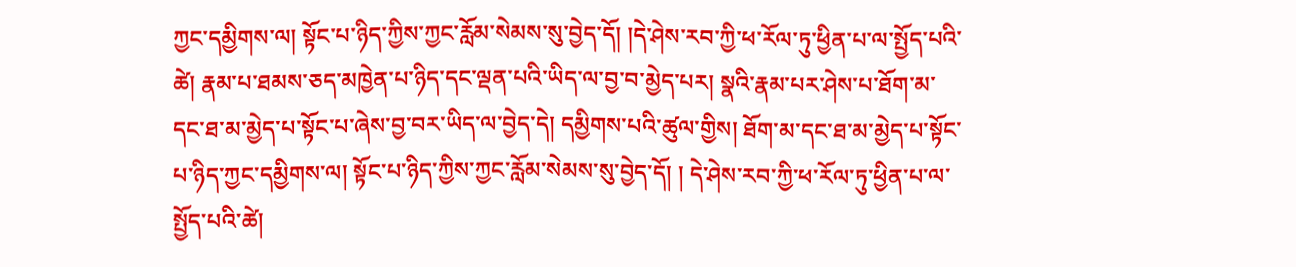ཀྱང་དམྱིགས་ལ། སྟོང་པ་ཉིད་ཀྱིས་ཀྱང་རློམ་སེམས་སུ་བྱེད་དོ། །དེ་ཤེས་རབ་ཀྱི་ཕ་རོལ་ཏུ་ཕྱིན་པ་ལ་སྤྱོད་པའི་ཚེ། རྣམ་པ་ཐམས་ཅད་མཁྱེན་པ་ཉིད་དང་ལྡན་པའི་ཡིད་ལ་བྱ་བ་མྱེད་པར། སྣའི་རྣམ་པར་ཤེས་པ་ཐོག་མ་དང་ཐ་མ་མྱེད་པ་སྟོང་པ་ཞེས་བྱ་བར་ཡིད་ལ་བྱེད་དེ། དམྱིགས་པའི་ཚུལ་གྱིས། ཐོག་མ་དང་ཐ་མ་མྱེད་པ་སྟོང་པ་ཉིད་ཀྱང་དམྱིགས་ལ། སྟོང་པ་ཉིད་ཀྱིས་ཀྱང་རློམ་སེམས་སུ་བྱེད་དོ། ། དེ་ཤེས་རབ་ཀྱི་ཕ་རོལ་ཏུ་ཕྱིན་པ་ལ་སྤྱོད་པའི་ཚེ།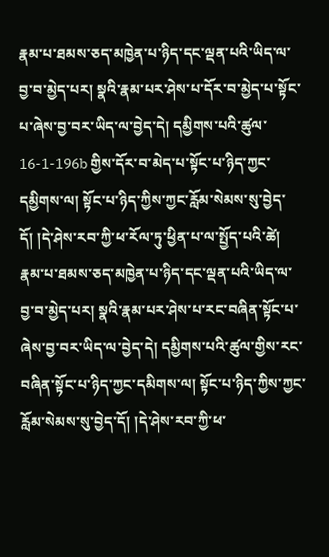རྣམ་པ་ཐམས་ཅད་མཁྱེན་པ་ཉིད་དང་ལྡན་པའི་ཡིད་ལ་བྱ་བ་མྱེད་པར། སྣའི་རྣམ་པར་ཤེས་པ་དོར་བ་མྱེད་པ་སྟོང་པ་ཞེས་བྱ་བར་ཡིད་ལ་བྱེད་དེ། དམྱིགས་པའི་ཚུལ་ 16-1-196b གྱིས་དོར་བ་མེད་པ་སྟོང་པ་ཉིད་ཀྱང་དམྱིགས་ལ། སྟོང་པ་ཉིད་ཀྱིས་ཀྱང་རློམ་སེམས་སུ་བྱེད་དོ། །དེ་ཤེས་རབ་ཀྱི་ཕ་རོལ་ཏུ་ཕྱིན་པ་ལ་སྤྱོད་པའི་ཚེ། རྣམ་པ་ཐམས་ཅད་མཁྱེན་པ་ཉིད་དང་ལྡན་པའི་ཡིད་ལ་བྱ་བ་མྱེད་པར། སྣའི་རྣམ་པར་ཤེས་པ་རང་བཞིན་སྟོང་པ་ཞེས་བྱ་བར་ཡིད་ལ་བྱེད་དེ། དམྱིགས་པའི་ཚུལ་གྱིས་རང་བཞིན་སྟོང་པ་ཉིད་ཀྱང་དམིགས་ལ། སྟོང་པ་ཉིད་ཀྱིས་ཀྱང་རློམ་སེམས་སུ་བྱེད་དོ། །དེ་ཤེས་རབ་ཀྱི་ཕ་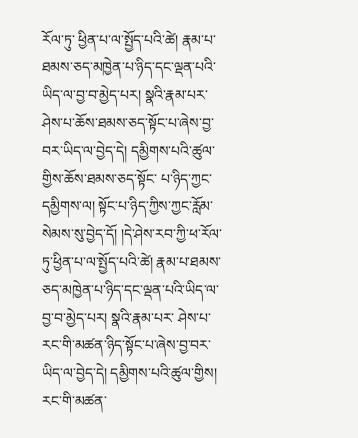རོལ་ཏུ་ ཕྱིན་པ་ལ་སྤྱོད་པའི་ཚེ། རྣམ་པ་ཐམས་ཅད་མཁྱེན་པ་ཉིད་དང་ལྡན་པའི་ཡིད་ལ་བྱ་བ་མྱེད་པར། སྣའི་རྣམ་པར་ཤེས་པ་ཆོས་ཐམས་ཅད་སྟོང་པ་ཞེས་བྱ་བར་ཡིད་ལ་བྱེད་དེ། དམྱིགས་པའི་ཚུལ་གྱིས་ཆོས་ཐམས་ཅད་སྟོང་ པ་ཉིད་ཀྱང་དམྱིགས་ལ། སྟོང་པ་ཉིད་ཀྱིས་ཀྱང་རློམ་སེམས་སུ་བྱེད་དོ། །དེ་ཤེས་རབ་ཀྱི་ཕ་རོལ་ཏུ་ཕྱིན་པ་ལ་སྤྱོད་པའི་ཚེ། རྣམ་པ་ཐམས་ཅད་མཁྱེན་པ་ཉིད་དང་ལྡན་པའི་ཡིད་ལ་བྱ་བ་མྱེད་པར། སྣའི་རྣམ་པར་ ཤེས་པ་རང་གི་མཚན་ཉིད་སྟོང་པ་ཞེས་བྱ་བར་ཡིད་ལ་བྱེད་དེ། དམྱིགས་པའི་ཚུལ་གྱིས། རང་གི་མཚན་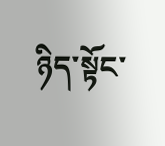ཉིད་སྟོང་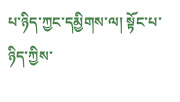པ་ཉིད་ཀྱང་དམྱིགས་ལ། སྟོང་པ་ཉིད་ཀྱིས་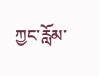ཀྱང་རློམ་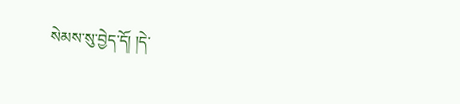སེམས་སུ་བྱེད་དོ། །དེ་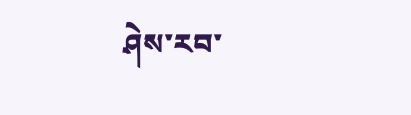ཤེས་རབ་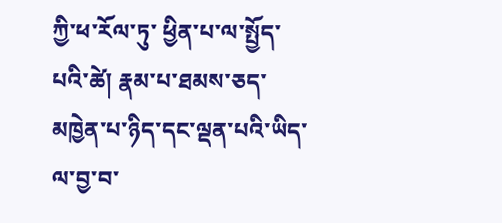ཀྱི་ཕ་རོལ་ཏུ་ ཕྱིན་པ་ལ་སྤྱོད་པའི་ཚེ། རྣམ་པ་ཐམས་ཅད་མཁྱེན་པ་ཉིད་དང་ལྡན་པའི་ཡིད་ལ་བྱ་བ་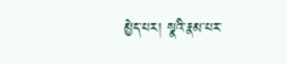མྱེད་པར། སྣའི་རྣམ་པར་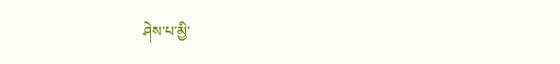ཤེས་པ་མྱི་